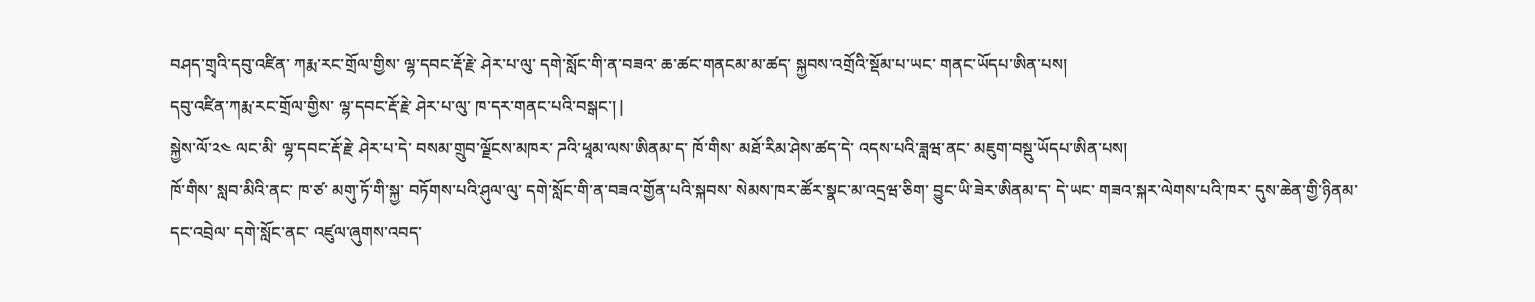བཤད་གྲྭའི་དབུ་འཛིན་ ཀརྨ་རང་གྲོལ་གྱིས་ ལྷ་དབང་རྡོ་རྗེ་ ཤེར་པ་ལུ་ དགེ་སློང་གི་ན་བཟའ་ ཆ་ཚང་གནངམ་མ་ཚད་ སྐྱབས་འགྲོའི་སྡོམ་པ་ཡང་ གནང་ཡོདཔ་ཨིན་པས།
དབུ་འཛིན་ཀརྨ་རང་གྲོལ་གྱིས་ ལྷ་དབང་རྡོ་རྗེ་ ཤེར་པ་ལུ་ ཁ་དར་གནང་པའི་བསྒང་། |
སྐྱེས་ལོ་༢༤ ལང་མི་ ལྷ་དབང་རྡོ་རྗེ་ ཤེར་པ་དེ་ བསམ་གྲུབ་ལྗོངས་མཁར་ ཌའི་ཕཱམ་ལས་ཨིནམ་ད་ ཁོ་གིས་ མཐོ་རིམ་ཤེས་ཚད་དེ་ འདས་པའི་ཟླཝ་ནང་ མཇུག་བསྡུ་ཡོདཔ་ཨིན་པས།
ཁོ་གིས་ སླབ་མིའི་ནང་ ཁ་ཙ་ མགུ་ཏོ་གི་སྐྱ་ བཏོགས་པའི་ཤུལ་ལུ་ དགེ་སློང་གི་ན་བཟའ་གྱོན་པའི་སྐབས་ སེམས་ཁར་ཚོར་སྣང་མ་འདྲཝ་ཅིག་ བྱུང་ཡི་ཟེར་ཨིནམ་ད་ དེ་ཡང་ གཟའ་སྐར་ལེགས་པའི་ཁར་ དུས་ཆེན་གྱི་ཉིནམ་དང་འབྲེལ་ དགེ་སློང་ནང་ འཛུལ་ཞུགས་འབད་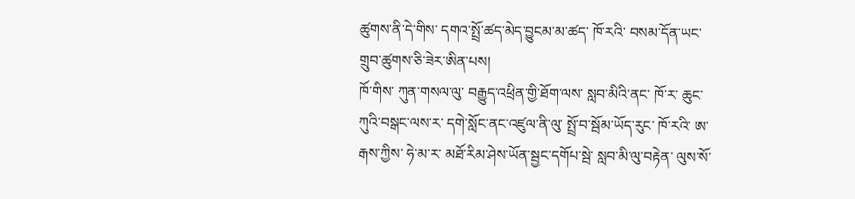ཚུགས་ནི་དེ་གིས་ དགའ་སྤྲོ་ཚད་མེད་བྱུངམ་མ་ཚད་ ཁོ་རའི་ བསམ་དོན་ཡང་ གྲུབ་ཚུགས་ཅི་ཟེར་ཨིན་པས།
ཁོ་གིས་ ཀུན་གསལ་ལུ་ བརྒྱུད་འཕྲིན་གྱི་ཐོག་ལས་ སླབ་མིའི་ནང་ ཁོ་ར་ ཆུང་ཀུའི་བསྒང་ལས་ར་ དགེ་སློང་ནང་འཛུལ་ནི་ལུ་ སྤྲོ་བ་སྦོམ་ཡོད་རུང་ ཁོ་རའི་ ཨ་རྒས་ཀྱིས་ ཧེ་མ་ར་ མཐོ་རིམ་ཤེས་ཡོན་སྦྱང་དགོཔ་སྦེ་ སླབ་མི་ལུ་བརྟེན་ ལུས་སོ་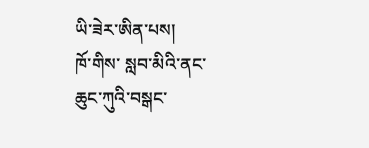ཡི་ཟེར་ཨིན་པས།
ཁོ་གིས་ སླབ་མིའི་ནང་ ཆུང་ཀུའི་བསྒང་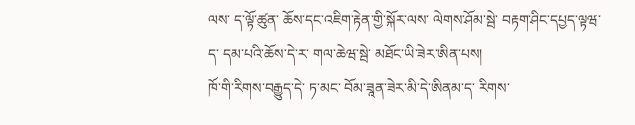ལས་ ད་ལྟོ་ཚུན་ ཆོས་དང་འཇིག་རྟེན་གྱི་སྐོར་ལས་ ལེགས་ཤོམ་སྦེ་ བརྟག་ཤིང་དཔྱད་ལྟཝ་ད་ དམ་པའི་ཆོས་དེ་ར་ གལ་ཆེཝ་སྦེ་ མཐོང་ཡི་ཟེར་ཨིན་པས།
ཁོ་གི་རིགས་བརྒྱུད་དེ་ ཏ་མང་ བོམ་ཟཱན་ཟེར་མི་དེ་ཨིནམ་ད་ རིགས་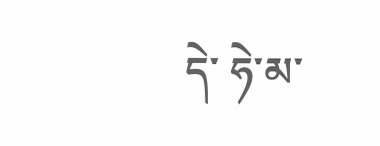དེ་ ཧེ་མ་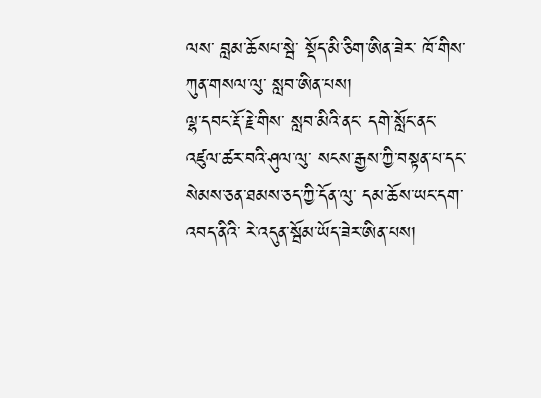ལས་ བླམ་ཆོསཔ་སྦེ་ སྡོད་མི་ཅིག་ཨིན་ཟེར་ ཁོ་གིས་ ཀུན་གསལ་ལུ་ སླབ་ཨིན་པས།
ལྷ་དབང་རྡོ་རྗེ་གིས་ སླབ་མིའི་ནང་ དགེ་སློང་ནང་ འཛུལ་ཚར་བའི་ཤུལ་ལུ་ སངས་རྒྱས་ཀྱི་བསྟན་པ་དང་ སེམས་ཅན་ཐམས་ཅད་ཀྱི་དོན་ལུ་ དམ་ཆོས་ཡང་དག་འབད་ནིའི་ རེ་འདུན་སྦོམ་ཡོད་ཟེར་ཨིན་པས།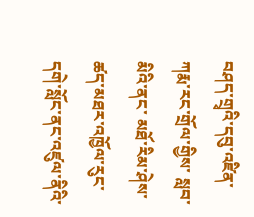བཤད་གྲྭའི་དབུ་འཛིན་ ཀརྨ་རང་གྲོལ་གྱིས་ སླབ་མིའི་ནང་ མཐོ་རིམ་ཤེས་ཚད་མཐར་འཁྱོལ་རུང་ དགེ་སློང་ནང་འཛུལ་ནིའི་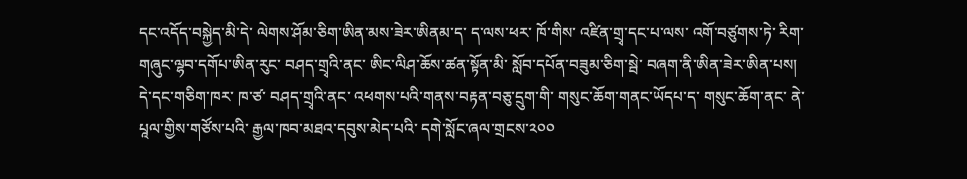དང་འདོད་བསྐྱེད་མི་དེ་ ལེགས་ཤོམ་ཅིག་ཨིན་མས་ཟེར་ཨིནམ་ད་ ད་ལས་ཕར་ ཁོ་གིས་ འཛིན་གྲྭ་དང་པ་ལས་ འགོ་བཙུགས་ཏེ་ རིག་གཞུང་ལྷབ་དགོཔ་ཨིན་རུང་ བཤད་གྲྭའི་ནང་ ཨིང་ལིཤ་ཆོས་ཚན་སྟོན་མི་ སློབ་དཔོན་བཟུམ་ཅིག་སྦེ་ བཞག་ནི་ཨིན་ཟེར་ཨིན་པས།
དེ་དང་གཅིག་ཁར་ ཁ་ཙ་ བཤད་གྲྭའི་ནང་ འཕགས་པའི་གནས་བརྟན་བཅུ་དྲུག་གི་ གསུང་ཆོག་གནང་ཡོདཔ་ད་ གསུང་ཆོག་ནང་ ནེ་པཱལ་གྱིས་གཙོས་པའི་ རྒྱལ་ཁབ་མཐའ་དབུས་མེད་པའི་ དགེ་སློང་ཞལ་གྲངས་༢༠༠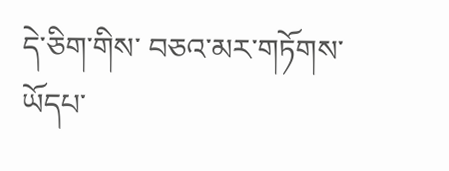དེ་ཅིག་གིས་ བཅའ་མར་གཏོགས་ཡོདཔ་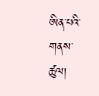ཨིན་པའི་གནས་ཚུལ།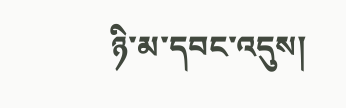ཉི་མ་དབང་འདུས།